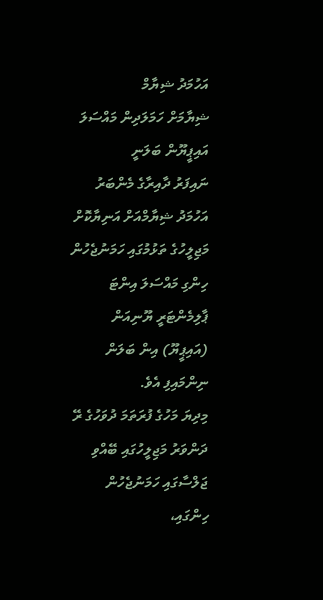އަހުމަދު ޝިޔާމް
ޝިޔާމަށް ހަމަލަދިން މައްސަލަ އައިޕީޔޫން ބަލަނީ
ނައިފަރު ދާއިރާގެ މެންބަރު އަހުމަދު ޝިޔާމްއަށް އަނިޔާކޮށް މަޖިލީހުގެ ތަޅުމުގައި ހަމަނުޖެހުން ހިންގި މައްސަލަ އިންޓަ ޕާލިމެންޓަރީ ޔޫނިއަން (އައިޕީޔޫ) އިން ބަލަން ނިންމައިފި އެވެ.
މިދިޔަ މަހުގެ ފުރަތަމަ ދުވަހުގެ ރޭ ދަންވަރު މަޖިލީހުގައި ބޭއްވި ޖަލްސާގައި ހަމަނުޖެހުން ހިންގައި،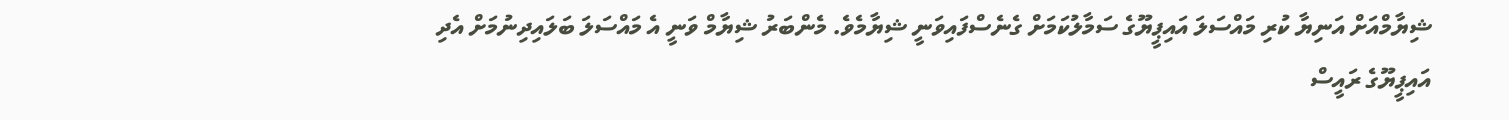ޝިޔާމްއަށް އަނިޔާ ކުރި މައްސަލަ އައިޕީޔޫގެ ސަމާލުކަމަށް ގެނެސްފައިވަނީ ޝިޔާމެވެ. މެންބަރު ޝިޔާމް ވަނީ އެ މައްސަލަ ބަލައިދިނުމަށް އެދި އައިޕީޔޫގެ ރައީސް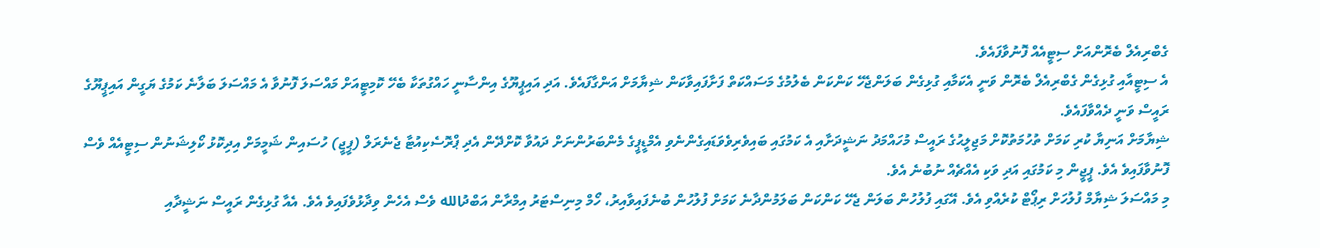ގެބްރިއެލް ބެރޮންއަށް ސިޓީއެއް ފޮނުވާފައެވެ.
އެ ސިޓީއާއި ގުޅިގެން ގެބްރިއެލް ބެރޮން ވަނީ އެކަމާއި ގުޅިގެން ބަލަންޖެހޭ ކަންކަން ބެލުމުގެ މަސައްކަތް ފަށާފައިވާކަން ޝިޔާމަށް އަންގާފައެވެ. އަދި އައިޕީޔޫގެ އިންސާނީ ހައްގުތަކާ ބެހޭ ކޮމިޓީއަށް މައްސަލަ ފޮނުވާ އެ މައްސަލަ ބަލާނެ ކަމުގެ ޔަގީން އައިޕީޔޫގެ ރައީސް ވަނީ ދެއްވާފައެވެ.
ޝިޔާމަށް އަނިޔާ ކުރި ކަމަށް ތުހުމަތުކޮށް މަޖިލީޙުގެ ރައީސް މުހައްމަދު ނަޝީދަށާއި އެ ކަމުގައި ބައިވެރިވެވަޑައިގެންނެވި އެމްޑީޕީގެ މެންބަރުންނަށް ދައުވާ ކޮށްދޭން އެދި ޕްރޮސެކިއުޓާ ޖެނެރަލް (ޕީޖީ) ހުސައިން ޝަމީމަށް އިދިކޮޅު ކޯލިޝަނުން ސިޓީއެއް ވެސް ފޮނުވާފައިވެ އެވެ. ޕީޖީން މި ކަމުގައި އަދި ވަކި އެއްޗެއް ނުބުނެ އެވެ.
މި މައްސަލަ ޝިޔާމް ފުލުހަށް ރިޕޯޓް ކުރެއްވި އެވެ. އޭގައި ފުލުހުން ބަލަން ޖެހޭ ކަންކަން ބަލަމުންދާނެ ކަމަށް ފުލުހުން ބުނެފައިވާއިރު، ހޯމް މިނިސްޓަރު އިމްރާން އަބްދުالله ވެސް އެހެން ވިދާޅުވެފައިވެ އެވެ. އެއާ ގުޅިގެން ރައީސް ނަޝީދާއި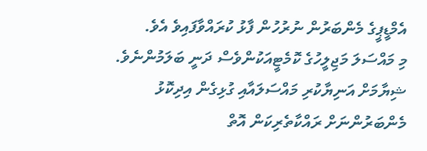އެމްޑީޕީގެ މެންބަރުން ނުރުހުން ފާޅު ކުރައްވާފައިވެ އެވެ.
މި މައްސަލަ މަޖިލީހުގެ ކޮމެޓީއަކުންވެސް ދަނީ ބަލަމުންނެވެ.
ޝިޔާމަށް އަނިޔާކުރި މައްސަލައާއި ގުޅިގެން އިދިކޮޅު މެންބަރުންނަށް ރައްކާތެރިކަން އޮތް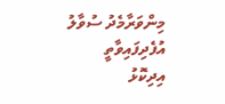މިންވަރާމެދު ސުވާލު އުފެދިފައިވާތީ އިދިކޮޅު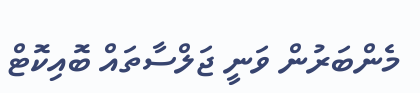މެންބަރުން ވަނީ ޖަލްސާތައް ބޮއިކޮޓް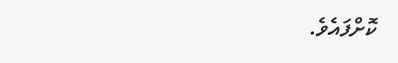ކޮށްފައެވެ.